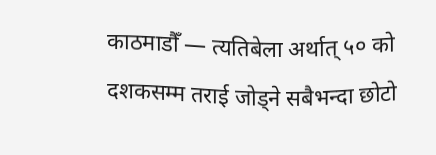काठमाडौँ — त्यतिबेला अर्थात् ५० को दशकसम्म तराई जोड्ने सबैभन्दा छोटो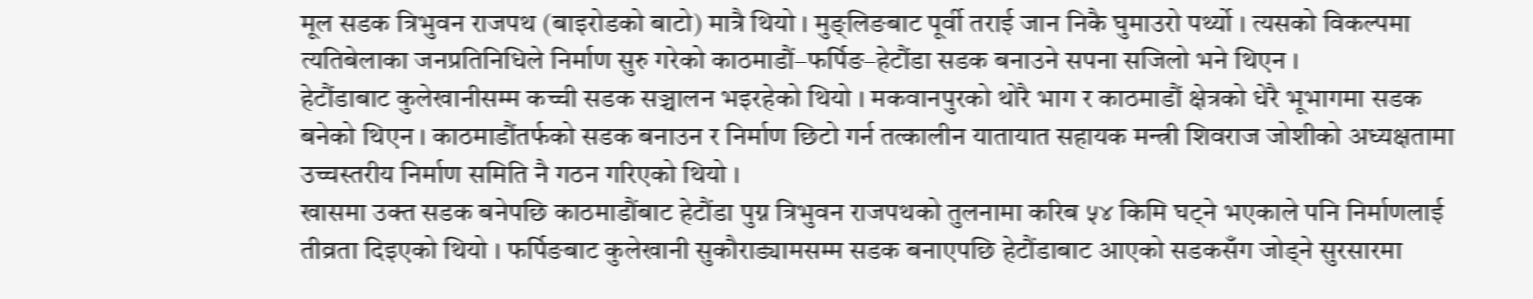मूल सडक त्रिभुवन राजपथ (बाइरोडको बाटो) मात्रै थियो । मुङ्लिङबाट पूर्वी तराई जान निकै घुमाउरो पर्थ्यो । त्यसको विकल्पमा त्यतिबेलाका जनप्रतिनिधिले निर्माण सुरु गरेको काठमाडौं–फर्पिङ–हेटौंडा सडक बनाउने सपना सजिलो भने थिएन ।
हेटौंडाबाट कुलेखानीसम्म कच्ची सडक सञ्चालन भइरहेको थियो । मकवानपुरको थोरै भाग र काठमाडौं क्षेत्रको धेरै भूभागमा सडक बनेको थिएन । काठमाडौंतर्फको सडक बनाउन र निर्माण छिटो गर्न तत्कालीन यातायात सहायक मन्त्री शिवराज जोशीको अध्यक्षतामा उच्चस्तरीय निर्माण समिति नै गठन गरिएको थियो ।
खासमा उक्त सडक बनेपछि काठमाडौंबाट हेटौंडा पुग्न त्रिभुवन राजपथको तुलनामा करिब ५४ किमि घट्ने भएकाले पनि निर्माणलाई तीव्रता दिइएको थियो । फर्पिङबाट कुलेखानी सुकौराड्यामसम्म सडक बनाएपछि हेटौंडाबाट आएको सडकसँग जोड्ने सुरसारमा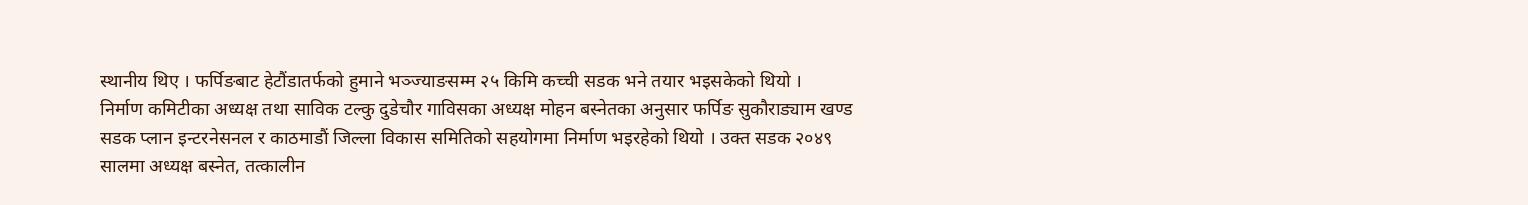स्थानीय थिए । फर्पिङबाट हेटौंडातर्फको हुमाने भञ्ज्याङसम्म २५ किमि कच्ची सडक भने तयार भइसकेको थियो ।
निर्माण कमिटीका अध्यक्ष तथा साविक टल्कु दुडेचौर गाविसका अध्यक्ष मोहन बस्नेतका अनुसार फर्पिङ सुकौराड्याम खण्ड सडक प्लान इन्टरनेसनल र काठमाडौं जिल्ला विकास समितिको सहयोगमा निर्माण भइरहेको थियो । उक्त सडक २०४९ सालमा अध्यक्ष बस्नेत, तत्कालीन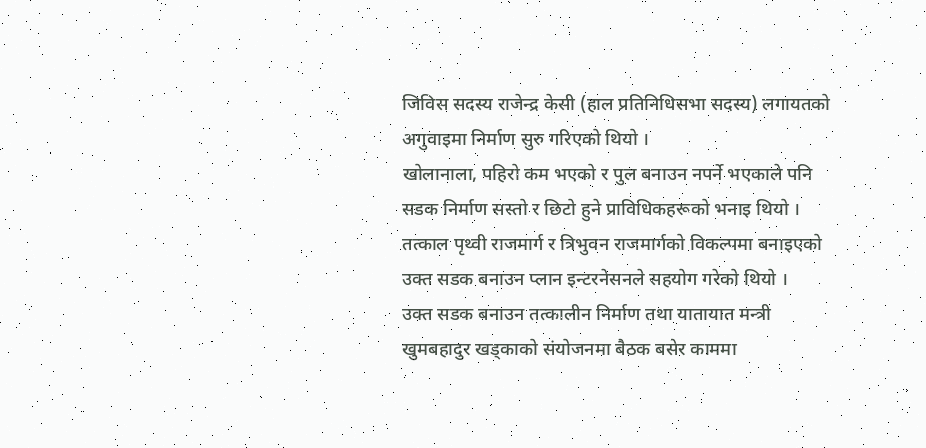जिविस सदस्य राजेन्द्र केसी (हाल प्रतिनिधिसभा सदस्य) लगायतको अगुवाइमा निर्माण सुरु गरिएको थियो ।
खोलानाला, पहिरो कम भएको र पुल बनाउन नपर्ने भएकाले पनि सडक निर्माण सस्तो र छिटो हुने प्राविधिकहरूको भनाइ थियो । तत्काल पृथ्वी राजमार्ग र त्रिभुवन राजमार्गको विकल्पमा बनाइएको उक्त सडक बनाउन प्लान इन्टरनेसनले सहयोग गरेको थियो ।
उक्त सडक बनाउन तत्कालीन निर्माण तथा यातायात मन्त्री खुमबहादुर खड्काको संयोजनमा बैठक बसेर काममा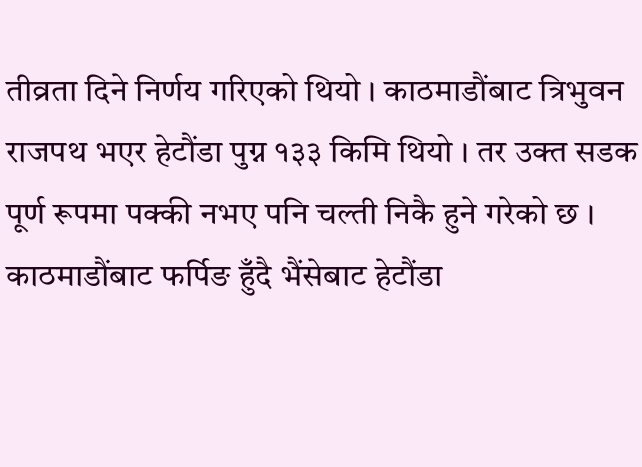तीव्रता दिने निर्णय गरिएको थियो । काठमाडौंबाट त्रिभुवन राजपथ भएर हेटौंडा पुग्न १३३ किमि थियो । तर उक्त सडक पूर्ण रूपमा पक्की नभए पनि चल्ती निकै हुने गरेको छ । काठमाडौंबाट फर्पिङ हुँदै भैंसेबाट हेटौंडा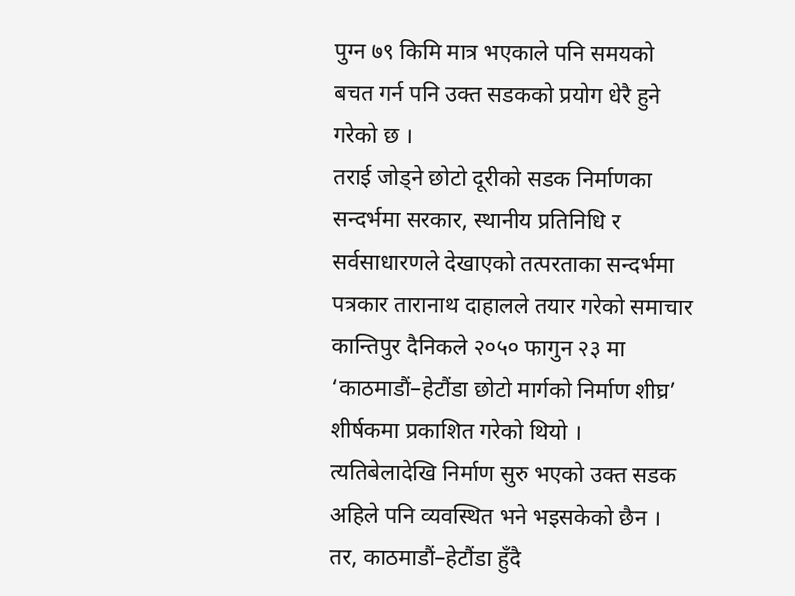पुग्न ७९ किमि मात्र भएकाले पनि समयको बचत गर्न पनि उक्त सडकको प्रयोग धेरै हुने गरेको छ ।
तराई जोड्ने छोटो दूरीको सडक निर्माणका सन्दर्भमा सरकार, स्थानीय प्रतिनिधि र सर्वसाधारणले देखाएको तत्परताका सन्दर्भमा पत्रकार तारानाथ दाहालले तयार गरेको समाचार कान्तिपुर दैनिकले २०५० फागुन २३ मा ‘काठमाडौं–हेटौंडा छोटो मार्गको निर्माण शीघ्र’ शीर्षकमा प्रकाशित गरेको थियो । त्यतिबेलादेखि निर्माण सुरु भएको उक्त सडक अहिले पनि व्यवस्थित भने भइसकेको छैन । तर, काठमाडौं–हेटौंडा हुँदै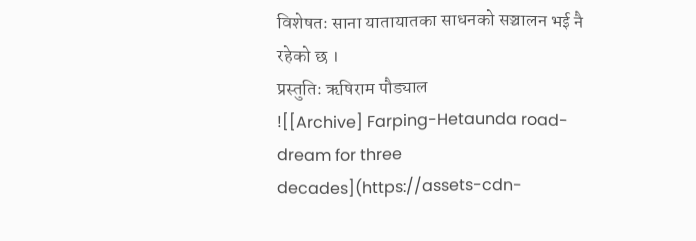विशेषतः साना यातायातका साधनको सञ्चालन भई नै रहेको छ ।
प्रस्तुतिः ऋषिराम पौड्याल
![[Archive] Farping-Hetaunda road-dream for three decades](https://assets-cdn-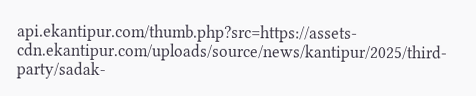api.ekantipur.com/thumb.php?src=https://assets-cdn.ekantipur.com/uploads/source/news/kantipur/2025/third-party/sadak-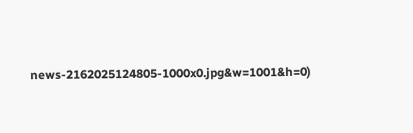news-2162025124805-1000x0.jpg&w=1001&h=0)